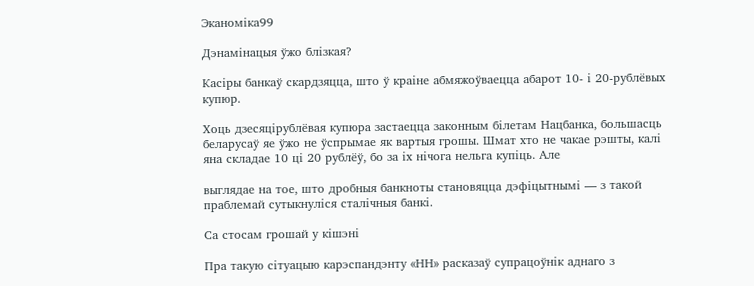Эканоміка99

Дэнамінацыя ўжо блізкая?

Касіры банкаў скардзяцца, што ў краіне абмяжоўваецца абарот 10- і 20-рублёвых купюр.

Хоць дзесяцірублёвая купюра застаецца законным білетам Нацбанка, большасць беларусаў яе ўжо не ўcпрымае як вартыя грошы. Шмат хто не чакае рэшты, калі яна складае 10 ці 20 рублёў, бо за іх нічога нельга купіць. Але

выглядае на тое, што дробныя банкноты становяцца дэфіцытнымі — з такой праблемай сутыкнуліся сталічныя банкі.

Са стосам грошай у кішэні

Пра такую сітуацыю карэспандэнту «НН» расказаў супрацоўнік аднаго з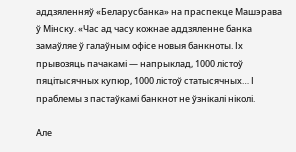аддзяленняў «Беларусбанка» на праспекце Машэрава ў Мінску. «Час ад часу кожнае аддзяленне банка замаўляе ў галаўным офісе новыя банкноты. Іх прывозяць пачакамі — напрыклад, 1000 лістоў пяцітысячных купюр, 1000 лістоў статысячных… І праблемы з пастаўкамі банкнот не ўзнікалі ніколі.

Але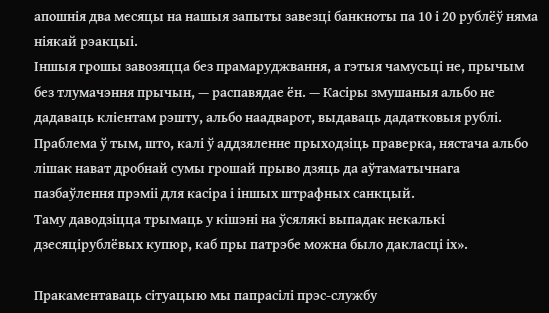апошнія два месяцы на нашыя запыты завезці банкноты па 10 і 20 рублёў няма ніякай рэакцыі.
Іншыя грошы завозяцца без прамаруджвання, а гэтыя чамусьці не, прычым без тлумачэння прычын, — распавядае ён. — Касіры змушаныя альбо не дадаваць кліентам рэшту, альбо наадварот, выдаваць дадатковыя рублі. Праблема ў тым, што, калі ў аддзяленне прыходзіць праверка, нястача альбо лішак нават дробнай сумы грошай прыво дзяць да аўтаматычнага пазбаўлення прэміі для касіра і іншых штрафных санкцый.
Таму даводзіцца трымаць у кішэні на ўсялякі выпадак некалькі дзесяцірублёвых купюр, каб пры патрэбе можна было дакласці іх».

Пракаментаваць сітуацыю мы папрасілі прэс-службу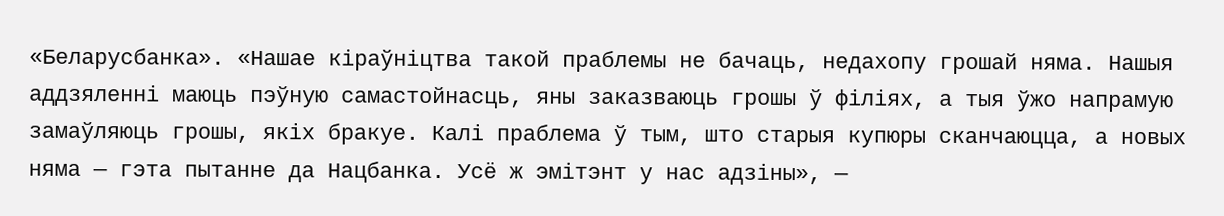«Беларусбанка». «Нашае кіраўніцтва такой праблемы не бачаць, недахопу грошай няма. Нашыя аддзяленні маюць пэўную самастойнасць, яны заказваюць грошы ў філіях, а тыя ўжо напрамую замаўляюць грошы, якіх бракуе. Калі праблема ў тым, што старыя купюры сканчаюцца, а новых няма — гэта пытанне да Нацбанка. Усё ж эмітэнт у нас адзіны», —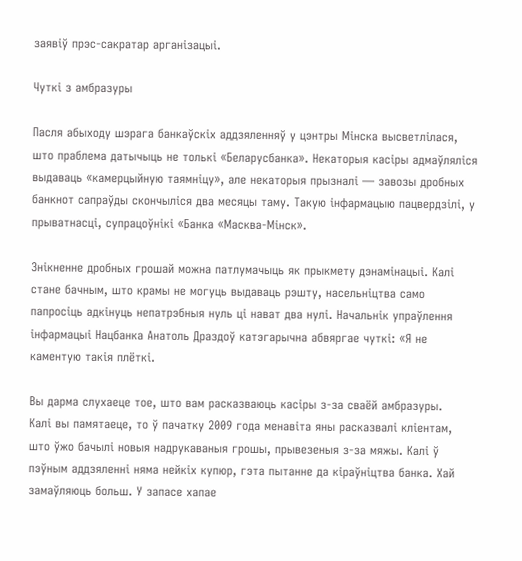заявіў прэс-сакратар арганізацыі.

Чуткі з амбразуры

Пасля абыходу шэрага банкаўскіх аддзяленняў у цэнтры Мінска высветлілася, што праблема датычыць не толькі «Беларусбанка». Некаторыя касіры адмаўляліся выдаваць «камерцыйную таямніцу», але некаторыя прызналі — завозы дробных банкнот сапраўды скончыліся два месяцы таму. Такую інфармацыю пацвердзілі, у прыватнасці, супрацоўнікі «Банка «Масква-Мінск».

Знікненне дробных грошай можна патлумачыць як прыкмету дэнамінацыі. Калі стане бачным, што крамы не могуць выдаваць рэшту, насельніцтва само папросіць адкінуць непатрэбныя нуль ці нават два нулі. Начальнік упраўлення інфармацыі Нацбанка Анатоль Драздоў катэгарычна абвяргае чуткі: «Я не каментую такія плёткі.

Вы дарма слухаеце тое, што вам расказваюць касіры з-за сваёй амбразуры.
Калі вы памятаеце, то ў пачатку 2009 года менавіта яны расказвалі кліентам, што ўжо бачылі новыя надрукаваныя грошы, прывезеныя з-за мяжы. Калі ў пэўным аддзяленні няма нейкіх купюр, гэта пытанне да кіраўніцтва банка. Хай замаўляюць больш. У запасе хапае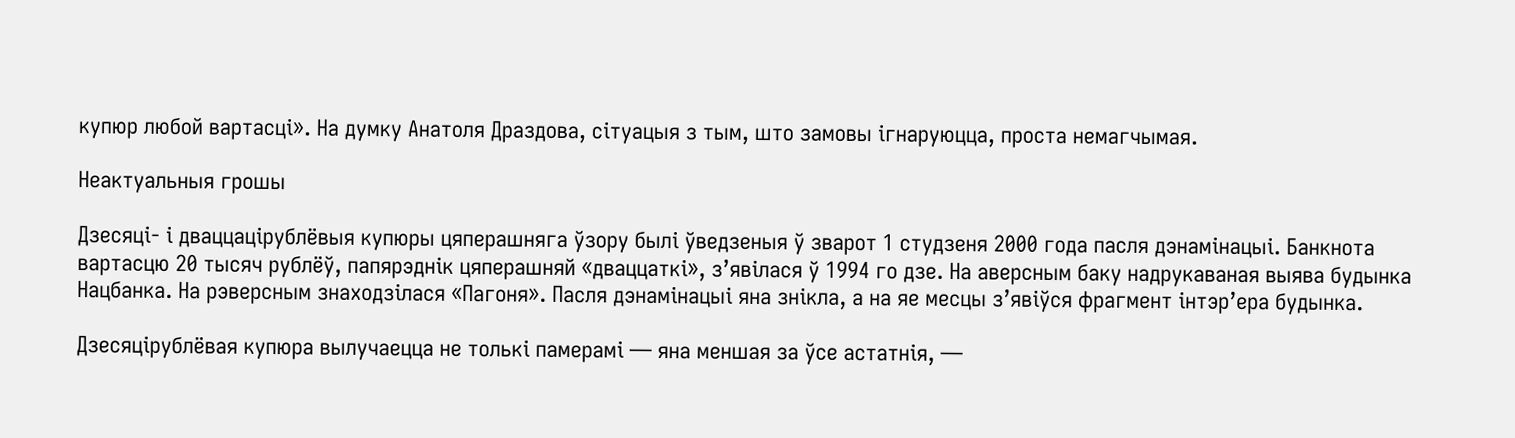купюр любой вартасці». На думку Анатоля Драздова, сітуацыя з тым, што замовы ігнаруюцца, проста немагчымая.

Неактуальныя грошы

Дзесяці- і дваццацірублёвыя купюры цяперашняга ўзору былі ўведзеныя ў зварот 1 студзеня 2000 года пасля дэнамінацыі. Банкнота вартасцю 20 тысяч рублёў, папярэднік цяперашняй «дваццаткі», з’явілася ў 1994 го дзе. На аверсным баку надрукаваная выява будынка Нацбанка. На рэверсным знаходзілася «Пагоня». Пасля дэнамінацыі яна знікла, а на яе месцы з’явіўся фрагмент інтэр’ера будынка.

Дзесяцірублёвая купюра вылучаецца не толькі памерамі — яна меншая за ўсе астатнія, —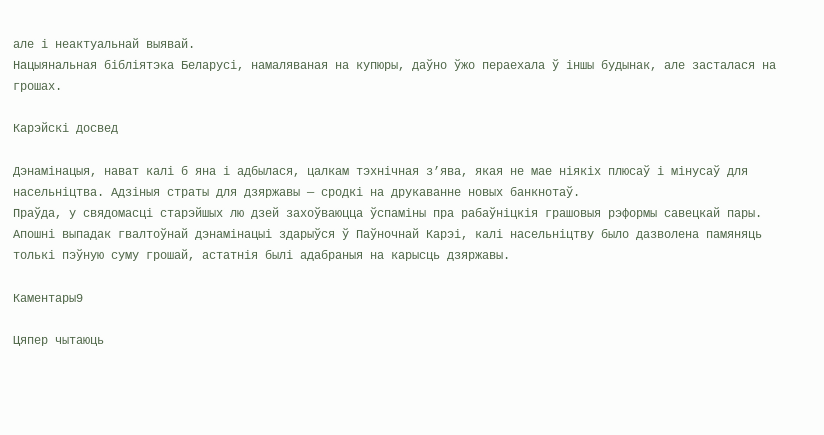але і неактуальнай выявай.
Нацыянальная бібліятэка Беларусі, намаляваная на купюры, даўно ўжо пераехала ў іншы будынак, але засталася на грошах.

Карэйскі досвед

Дэнамінацыя, нават калі б яна і адбылася, цалкам тэхнічная з’ява, якая не мае ніякіх плюсаў і мінусаў для насельніцтва. Адзіныя страты для дзяржавы — сродкі на друкаванне новых банкнотаў.
Праўда, у свядомасці старэйшых лю дзей захоўваюцца ўспаміны пра рабаўніцкія грашовыя рэформы савецкай пары. Апошні выпадак гвалтоўнай дэнамінацыі здарыўся ў Паўночнай Карэі, калі насельніцтву было дазволена памяняць толькі пэўную суму грошай, астатнія былі адабраныя на карысць дзяржавы.

Каментары9

Цяпер чытаюць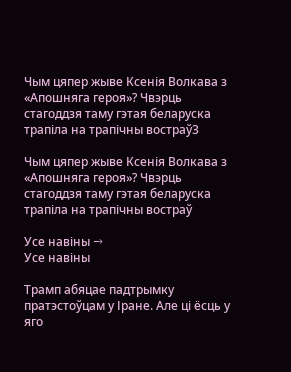Чым цяпер жыве Ксенія Волкава з «Апошняга героя»? Чвэрць стагоддзя таму гэтая беларуска трапіла на трапічны востраў3

Чым цяпер жыве Ксенія Волкава з «Апошняга героя»? Чвэрць стагоддзя таму гэтая беларуска трапіла на трапічны востраў

Усе навіны →
Усе навіны

Трамп абяцае падтрымку пратэстоўцам у Іране. Але ці ёсць у яго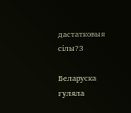дастатковыя сілы?3

Беларуска гуляла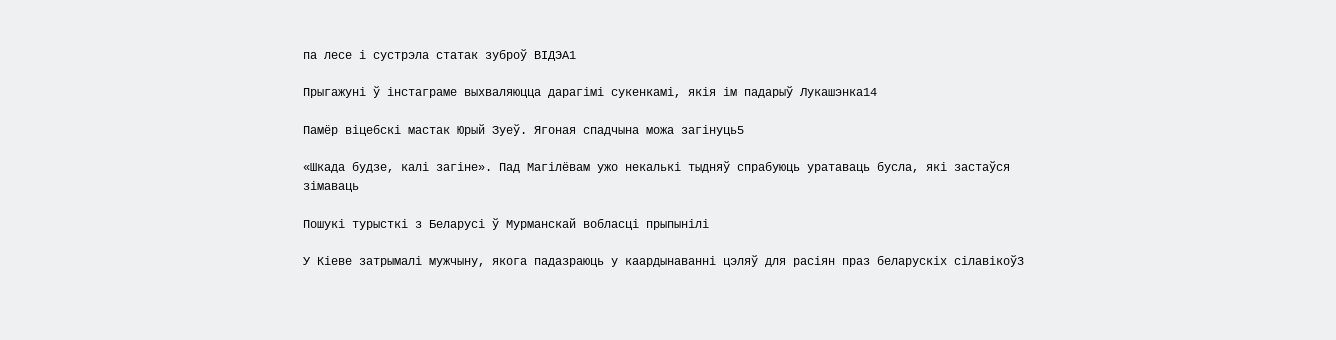па лесе і сустрэла статак зуброў ВІДЭА1

Прыгажуні ў інстаграме выхваляюцца дарагімі сукенкамі, якія ім падарыў Лукашэнка14

Памёр віцебскі мастак Юрый Зуеў. Ягоная спадчына можа загінуць5

«Шкада будзе, калі загіне». Пад Магілёвам ужо некалькі тыдняў спрабуюць уратаваць бусла, які застаўся зімаваць

Пошукі турысткі з Беларусі ў Мурманскай вобласці прыпынілі

У Кіеве затрымалі мужчыну, якога падазраюць у каардынаванні цэляў для расіян праз беларускіх сілавікоў3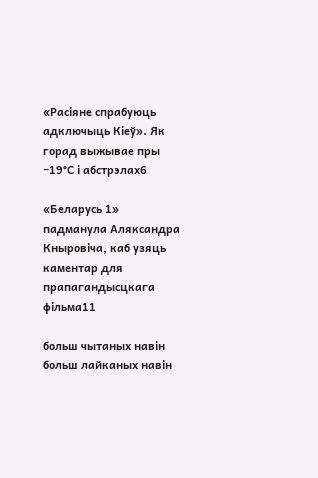«Расіяне спрабуюць адключыць Кіеў». Як горад выжывае пры −19°С і абстрэлах6

«Беларусь 1» падманула Аляксандра Кныровіча, каб узяць каментар для прапагандысцкага фільма11

больш чытаных навін
больш лайканых навін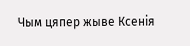Чым цяпер жыве Ксенія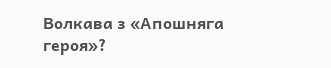Волкава з «Апошняга героя»?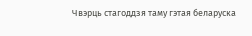Чвэрць стагоддзя таму гэтая беларуска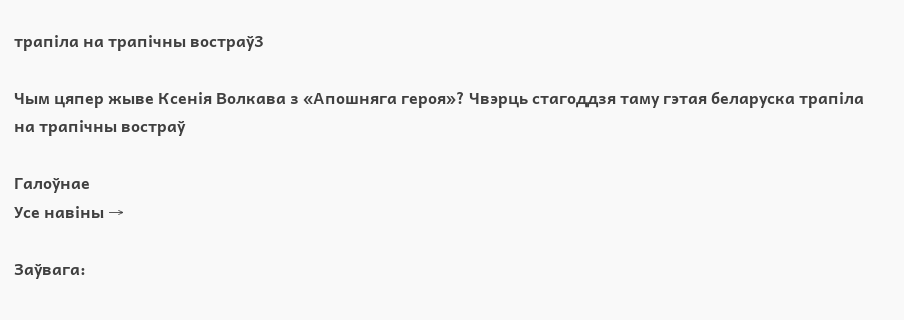трапіла на трапічны востраў3

Чым цяпер жыве Ксенія Волкава з «Апошняга героя»? Чвэрць стагоддзя таму гэтая беларуска трапіла на трапічны востраў

Галоўнае
Усе навіны →

Заўвага: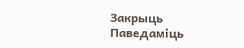Закрыць Паведаміць